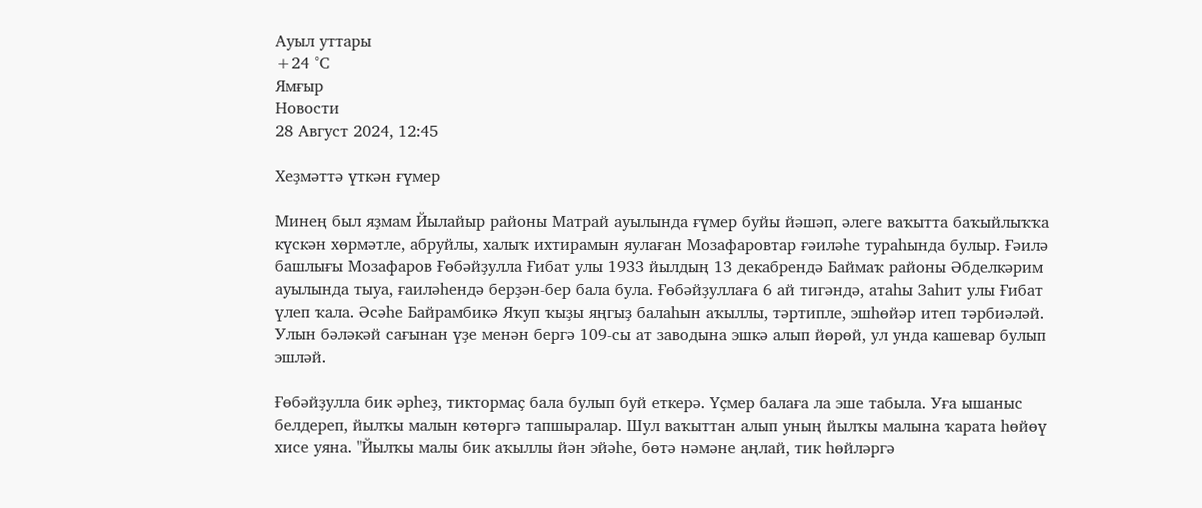Ауыл уттары
+24 °С
Ямғыр
Новости
28 Август 2024, 12:45

Хеҙмәттә үткән ғүмер

Минең был яҙмам Йылайыр районы Матрай ауылында ғүмер буйы йәшәп, әлеге ваҡытта баҡыйлыҡҡа күскән хөрмәтле, абруйлы, халыҡ ихтирамын яулаған Мозафаровтар ғәиләһе тураһында булыр. Ғәилә башлығы Мозафаров Ғөбәйҙулла Ғибат улы 1933 йылдың 13 декабрендә Баймаҡ районы Әбделкәрим ауылында тыуа, ғаиләһендә берҙән-бер бала була. Ғөбәйҙуллаға 6 ай тигәндә, атаһы Заһит улы Ғибат үлеп ҡала. Әсәһе Байрамбикә Яҡуп ҡыҙы яңгыҙ балаһын аҡыллы, тәртипле, эшһөйәр итеп тәрбиәләй. Улын бәләкәй сағынан үҙе менән бергә 109-сы ат заводына эшкә алып йөрөй, ул унда кашевар булып эшләй.

Ғөбәйҙулла бик әрһеҙ, тиктормаҫ бала булып буй еткерә. Үҫмер балаға ла эше табыла. Уға ышаныс белдереп, йылҡы малын көтөргә тапшыралар. Шул ваҡыттан алып уның йылҡы малына ҡарата һөйөү хисе уяна. "Йылҡы малы бик аҡыллы йән эйәһе, бөтә нәмәне аңлай, тик һөйләргә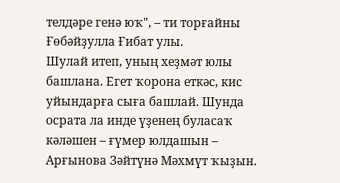телдәре генә юҡ", – ти торғайны Ғөбәйҙулла Ғибат улы.
Шулай итеп, уның хеҙмәт юлы башлана. Егет ҡорона еткәс, кис уйындарға сыға башлай. Шунда осрата ла инде үҙенең буласаҡ кәләшен – ғүмер юлдашын – Арғынова Зәйтүнә Мәхмүт ҡыҙын.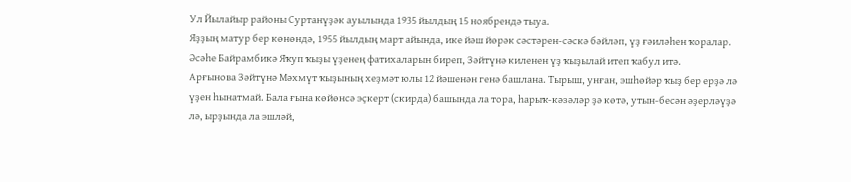Ул Йылайыр районы Суртанүҙәк ауылында 1935 йылдың 15 ноябрендә тыуа.
Яҙҙың матур бер көнөндә, 1955 йылдың март айында, ике йәш йөрәк сәстәрен-сәскә бәйләп, үҙ ғәиләһен ҡоралар. Әсәһе Байрамбикә Яҡуп ҡыҙы үҙенең фатихаларын биреп, Зәйтүнә киленен үҙ ҡыҙылай итеп ҡабул итә.
Арғынова Зәйтүнә Мәхмүт ҡыҙының хеҙмәт юлы 12 йәшенән генә башлана. Тырыш, унған, эшһөйәр ҡыҙ бер ерҙә лә үҙен һынатмай. Бала ғына көйөнсә эҫкерт (скирда) башында ла тора, һарыҡ-кәзәләр ҙә көтә, утын-бесән әҙерләүҙә лә, ырҙында ла эшләй,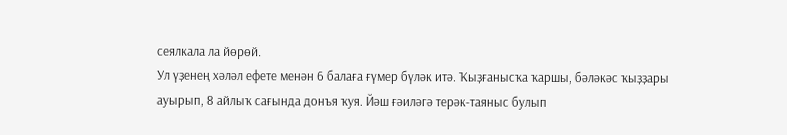сеялкала ла йөрөй.
Ул үҙенең хәләл ефете менән 6 балаға ғүмер бүләк итә. Ҡыҙғанысҡа ҡаршы, бәләкәс ҡыҙҙары ауырып, 8 айлыҡ сағында донъя ҡуя. Йәш ғәиләгә терәк-таяныс булып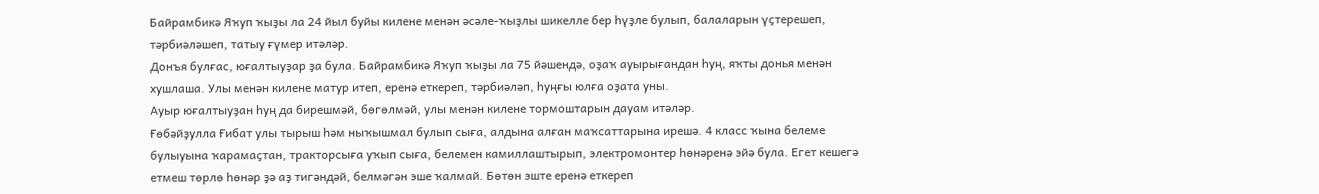Байрамбикә Яҡуп ҡыҙы ла 24 йыл буйы килене менән әсәле-ҡыҙлы шикелле бер һүҙле булып, балаларын үҫтерешеп, тәрбиәләшеп, татыу ғүмер итәләр.
Донъя булғас, юғалтыуҙар ҙа була. Байрамбикә Яҡуп ҡыҙы ла 75 йәшендә, оҙаҡ ауырығандан һуң, яҡты донья менән хушлаша. Улы менән килене матур итеп, еренә еткереп, тәрбиәләп, һуңғы юлға оҙата уны.
Ауыр юғалтыуҙан һуң да бирешмәй, бөгөлмәй, улы менән килене тормоштарын дауам итәләр.
Ғөбәйҙулла Ғибат улы тырыш һәм ныҡышмал булып сыға, алдына алған маҡсаттарына ирешә. 4 класс ҡына белеме булыуына ҡарамаҫтан, тракторсыға уҡып сыға, белемен камиллаштырып, электромонтер һөнәренә эйә була. Егет кешегә етмеш төрлө һөнәр ҙә аҙ тигәндәй, белмәгән эше ҡалмай. Бөтөн эште еренә еткереп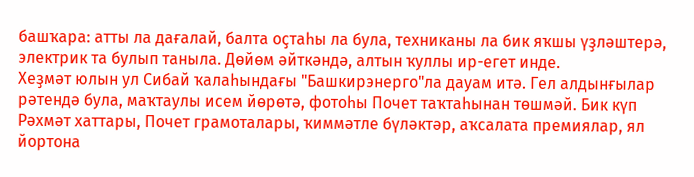башҡара: атты ла дағалай, балта оҫтаһы ла була, техниканы ла бик яҡшы үҙләштерә, электрик та булып таныла. Дөйөм әйткәндә, алтын ҡуллы ир-егет инде.
Хеҙмәт юлын ул Сибай ҡалаһындағы "Башкирэнерго"ла дауам итә. Гел алдынғылар рәтендә була, маҡтаулы исем йөрөтә, фотоһы Почет таҡтаһынан төшмәй. Бик күп Рәхмәт хаттары, Почет грамоталары, ҡиммәтле бүләктәр, аҡсалата премиялар, ял йортона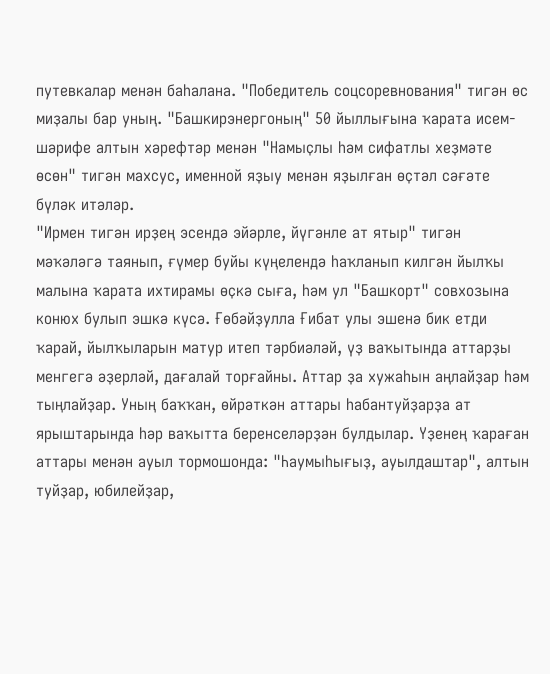путевкалар менән баһалана. "Победитель соцсоревнования" тигән өс миҙалы бар уның. "Башкирэнергоның" 50 йыллығына ҡарата исем-шәрифе алтын хәрефтәр менән "Намыҫлы һәм сифатлы хеҙмәте өсөн" тигән махсус, именной яҙыу менән яҙылған өҫтәл сәғәте бүләк итәләр.
"Ирмен тигән ирҙең эсендә эйәрле, йүгәнле ат ятыр" тигән мәҡәләгә таянып, ғүмер буйы күңелендә һаҡланып килгән йылҡы малына ҡарата ихтирамы өҫкә сыға, һәм ул "Башкорт" совхозына конюх булып эшкә күсә. Ғөбәйҙулла Ғибат улы эшенә бик етди ҡарай, йылҡыларын матур итеп тәрбиәләй, үҙ ваҡытында аттарҙы менгегә әҙерләй, дағалай торғайны. Аттар ҙа хужаһын аңлайҙар һәм тыңлайҙар. Уның баҡҡан, өйрәткән аттары һабантуйҙарҙа ат ярыштарында һәр ваҡытта беренселәрҙән булдылар. Үҙенең ҡараған аттары менән ауыл тормошонда: "Һаумыһығыҙ, ауылдаштар", алтын туйҙар, юбилейҙар,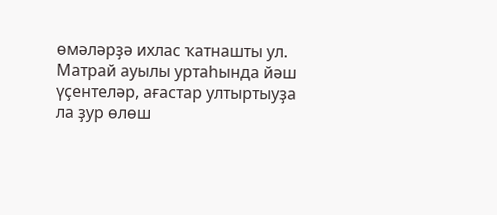өмәләрҙә ихлас ҡатнашты ул.
Матрай ауылы уртаһында йәш үҫентеләр, ағастар ултыртыуҙа ла ҙур өлөш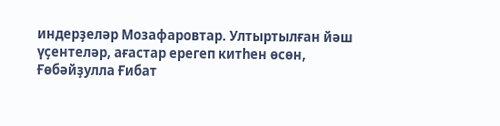индерҙеләр Мозафаровтар. Ултыртылған йәш үҫентеләр, ағастар ерегеп китһен өсөн, Ғөбәйҙулла Ғибат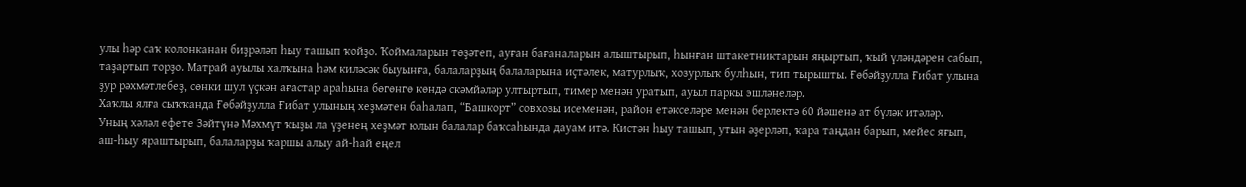улы һәр саҡ колонканан биҙрәләп һыу ташып ҡойҙо. Ҡоймаларын төҙәтеп, ауған бағаналарын алыштырып, һынған штакетниктарын яңыртып, ҡый үләндәрен сабып, таҙартып торҙо. Матрай ауылы халҡына һәм киләсәк быуынға, балаларҙың балаларына иҫтәлек, матурлыҡ, хозурлыҡ булһын, тип тырышты. Ғөбәйҙулла Ғибат улына ҙур рәхмәтлебеҙ, сөнки шул үҫкән ағастар араһына бөгөнгө көндә скәмйәләр ултыртып, тимер менән уратып, ауыл паркы эшләнеләр.
Хаҡлы ялға сыҡҡанда Ғөбәйҙулла Ғибат улының хеҙмәтен баһалап, “Башкорт” совхозы исеменән, район етәкселәре менән берлектә 60 йәшенә ат бүләк итәләр.
Уның хәләл ефете Зәйтүнә Мәхмүт ҡыҙы ла үҙенең хеҙмәт юлын балалар баҡсаһында дауам итә. Кистән һыу ташып, утын әҙерләп, ҡара таңдан барып, мейес яғып, аш-һыу яраштырып, балаларҙы ҡаршы алыу ай-һай еңел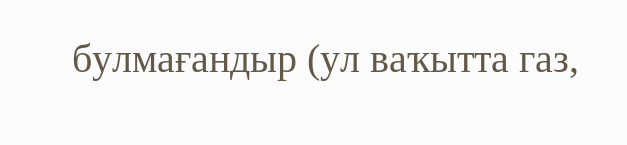булмағандыр (ул ваҡытта газ,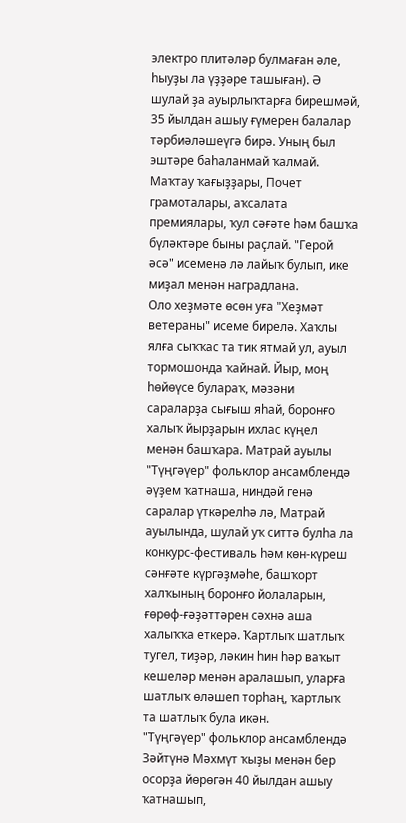электро плитәләр булмаған әле, һыуҙы ла үҙҙәре ташыған). Ә шулай ҙа ауырлыҡтарға бирешмәй, 35 йылдан ашыу ғүмерен балалар тәрбиәләшеүгә бирә. Уның был эштәре баһаланмай ҡалмай. Маҡтау ҡағыҙҙары, Почет грамоталары, аҡсалата премиялары, ҡул сәғәте һәм башҡа бүләктәре быны раҫлай. "Герой әсә" исеменә лә лайыҡ булып, ике миҙал менән наградлана.
Оло хеҙмәте өсөн уға "Хеҙмәт ветераны" исеме бирелә. Хаҡлы ялға сыҡҡас та тик ятмай ул, ауыл тормошонда ҡайнай. Йыр, моң һөйөүсе булараҡ, мәзәни сараларҙа сығыш яһай, боронғо халыҡ йырҙарын ихлас күңел менән башҡара. Матрай ауылы "Түңгәүер" фольклор ансамблендә әүҙем ҡатнаша, ниндәй генә саралар үткәрелһә лә, Матрай ауылында, шулай уҡ ситтә булһа ла конкурс-фестиваль һәм көн-күреш сәнғәте күргәҙмәһе, башҡорт халҡының боронғо йолаларын, ғөрөф-ғәҙәттәрен сәхнә аша халыҡҡа еткерә. Ҡартлыҡ шатлыҡ тугел, тиҙәр, ләкин һин һәр ваҡыт кешеләр менән аралашып, уларға шатлыҡ өләшеп торһаң, ҡартлыҡ та шатлыҡ була икән.
"Түңгәүер" фольклор ансамблендә Зәйтүнә Мәхмүт ҡыҙы менән бер осорҙа йөрөгән 40 йылдан ашыу ҡатнашып,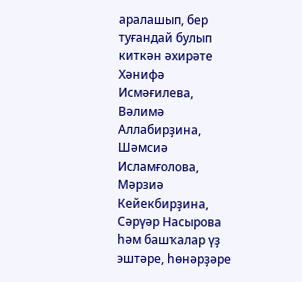аралашып, бер туғандай булып киткән әхирәте Хәнифә Исмәғилева, Вәлимә Аллабирҙина, Шәмсиә Исламғолова, Мәрзиә Кейекбирҙина, Сәрүәр Насырова һәм башҡалар үҙ эштәре, һөнәрҙәре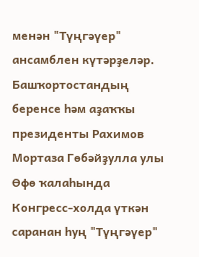менән "Түңгәүер" ансамблен күтәрҙеләр.
Башҡортостандың беренсе һәм аҙаҡҡы президенты Рахимов Мортаза Гөбәйҙулла улы Өфө ҡалаһында Конгресс-холда үткән саранан һуң "Түңгәүер"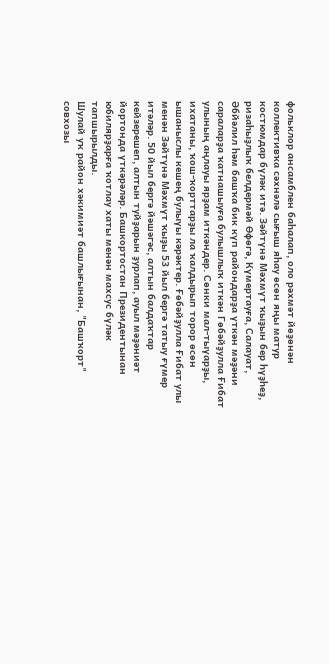фольклор ансамблен баһалап, оло рәхмәт йөҙөнән коллективҡа сәхнәлә сығыш яһау өсөн яңы матур костюмдар бүләк итә. Зәйтүнә Мәхмүт ҡыҙын бер һүҙһеҙ, ризаһыҙлыҡ белдермәй Өфөгә, Күмертауға, Салауат, Әбйәлил һәм башҡа бик күп райондарҙа үткән мәҙәни сараларҙа ҡатнашыуға булышлыҡ иткән Гөбәйҙулла Ғибат улының аңлауы ярҙам иткәндер. Сөнки мал-тыүарҙы, ихатаны, ҡош-ҡорттарҙы ла ҡалдырып торор өсөн ышаныслы кешең булыүы кәрәктер. Ғөбәйҙулла Ғибат улы менән Зәйтүнә Мәхмүт ҡыҙы 53 йыл бергә татыу ғүмер итәләр. 50 йыл бергә йәшәгәс, алтын балдаҡтар кейзерешеп, алтын туйҙарын ҙурлап, ауыл мәҙәниәт йортонда үткәрәләр. Башкортостан Президентынан юбилярҙарға ҡотлау хаты менән махсус бүләк тапшырылды.
Шулай уҡ район хәкимиәт башлығынан, "Башҡорт" совхозы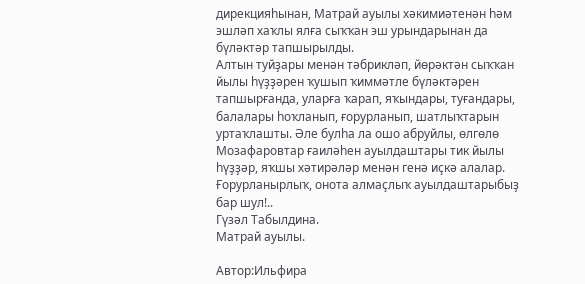дирекцияһынан, Матрай ауылы хәкимиәтенән һәм эшләп хаҡлы ялға сыҡҡан эш урындарынан да бүләктәр тапшырылды.
Алтын туйҙары менән тәбрикләп, йөрәктән сыҡҡан йылы һүҙҙәрен ҡушып ҡиммәтле бүләктәрен тапшырғанда, уларға ҡарап, яҡындары, туғандары, балалары һоҡланып, ғорурланып, шатлыҡтарын уртаҡлашты. Әле булһа ла ошо абруйлы, өлгөлө Мозафаровтар ғаиләһен ауылдаштары тик йылы һүҙҙәр, яҡшы хәтирәләр менән генә иҫкә алалар. Ғорурланырлыҡ, онота алмаҫлыҡ ауылдаштарыбыҙ бар шул!..
Гүзәл Табылдина.
Матрай ауылы.

Автор:Ильфира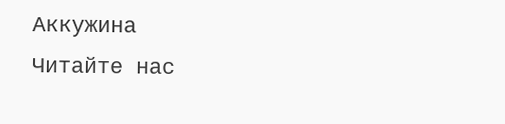Аккужина
Читайте нас